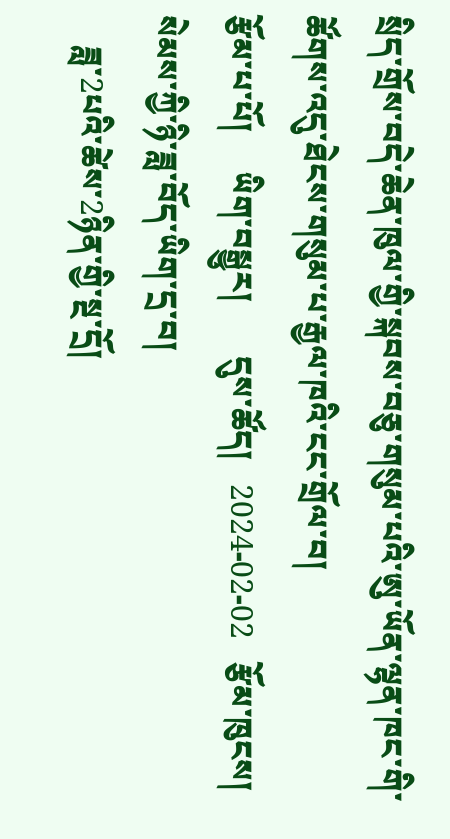སྲིད་གྲོས་བདེ་ཆེན་ཁུལ་གྱི་སྐབས་བཅུ་གསུམ་པའི་ཨུ་ཡོན་ལྷན་ཁང་གི་ཚོགས་འདུ་ཐེངས་གསུམ་པ་རྒྱལ་ཁའི་ངང་གྲོལ་བ།
རྩོམ་པ་པོ།     ཡིག་བསྒྱུར།       དུས་ཚོད།   2024-02-02   རྩོམ་ཁུངས།    སེམས་ཀྱི་ཉི་ཟླ་བོད་ཡིག་དྲ་བ།
    ཟླ་2པའི་ཚེས་2ཉིན་གྱི་སྔ་དྲོ།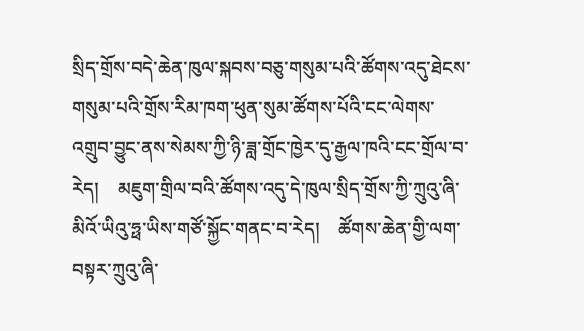སྲིད་གྲོས་བདེ་ཆེན་ཁུལ་སྐབས་བཅུ་གསུམ་པའི་ཚོགས་འདུ་ཐེངས་གསུམ་པའི་གྲོས་རིམ་ཁག་ཕུན་སུམ་ཚོགས་པོའི་ངང་ལེགས་འགྲུབ་བྱུང་ནས་སེམས་ཀྱི་ཉི་ཟླ་གྲོང་ཁྱེར་དུ་རྒྱལ་ཁའི་ངང་གྲོལ་བ་རེད།    མཇུག་གྲིལ་བའི་ཚོགས་འདུ་དེ་ཁུལ་སྲིད་གྲོས་ཀྱི་ཀྲུའུ་ཞི་མིའོ་ཡིའུ་ཧྥ་ཡིས་གཙོ་སྐྱོང་གནང་བ་རེད།    ཚོགས་ཆེན་གྱི་ལག་བསྟར་ཀྲུའུ་ཞི་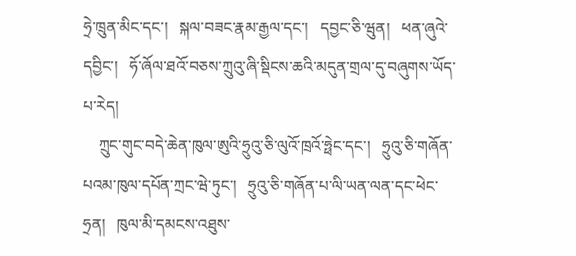ཧྲེ་ཁྲུན་མིང་དང་།   སྐལ་བཟང་རྣམ་རྒྱལ་དང་།   དབྱང་ཅི་ཝུན།   ཕན་ཞུའེ་དབྱིང་།   ཧོ་ཞོལ་ཐའོ་བཅས་ཀྲུའུ་ཞི་སྡིངས་ཆའི་མདུན་གྲལ་དུ་བཞུགས་ཡོད་པ་རེད།
    ཀྲུང་གུང་བདེ་ཆེན་ཁུལ་ཨུའི་ཧྲུའུ་ཅི་ལུའོ་ཁྲའོ་ཧྥེང་དང་།   ཧྲུའུ་ཅི་གཞོན་པའམ་ཁུལ་དཔོན་ཀྲང་ཝེ་ཏུང་།   ཧྲུའུ་ཅི་གཞོན་པ་ལི་ཡན་ལན་དང་ཕེང་ཧྲན།   ཁུལ་མི་དམངས་འཐུས་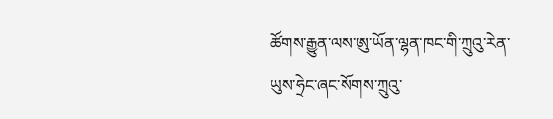ཚོགས་རྒྱུན་ལས་ཨུ་ཡོན་ལྷན་ཁང་གི་ཀྲུའུ་རེན་ཡུས་ཧྲེང་ཞང་སོགས་ཀྲུའུ་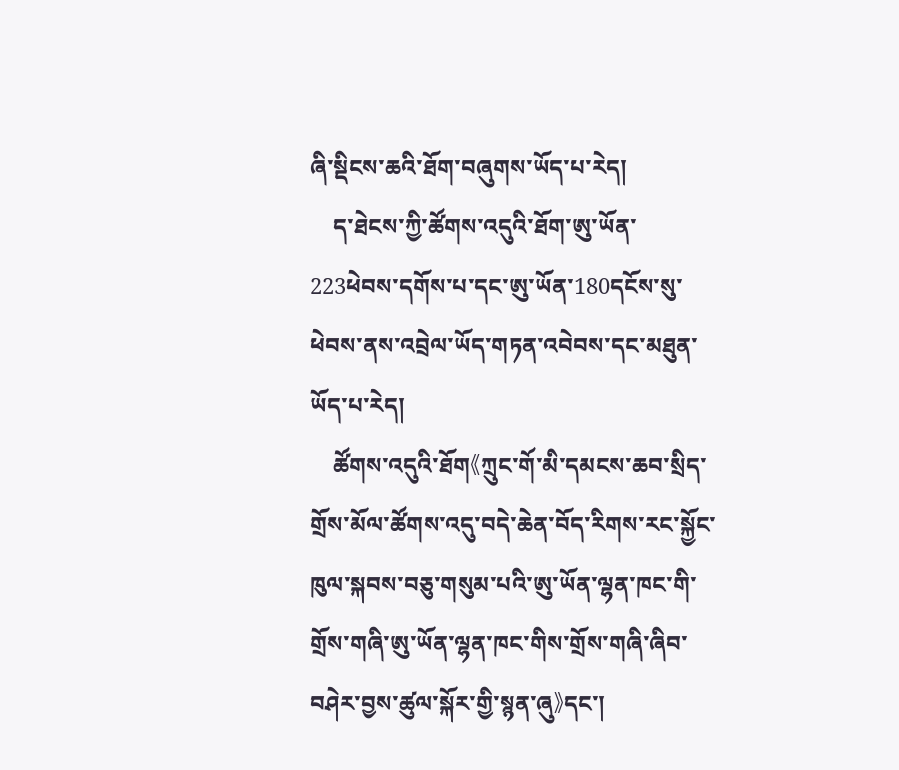ཞི་སྡིངས་ཆའི་ཐོག་བཞུགས་ཡོད་པ་རེད།
    ད་ཐེངས་ཀྱི་ཚོགས་འདུའི་ཐོག་ཨུ་ཡོན་223ཕེབས་དགོས་པ་དང་ཨུ་ཡོན་180དངོས་སུ་ཕེབས་ནས་འབྲེལ་ཡོད་གཏན་འབེབས་དང་མཐུན་ཡོད་པ་རེད།
    ཚོགས་འདུའི་ཐོག《ཀྲུང་གོ་མི་དམངས་ཆབ་སྲིད་གྲོས་མོལ་ཚོགས་འདུ་བདེ་ཆེན་བོད་རིགས་རང་སྐྱོང་ཁུལ་སྐབས་བཅུ་གསུམ་པའི་ཨུ་ཡོན་ལྷན་ཁང་གི་གྲོས་གཞི་ཨུ་ཡོན་ལྷན་ཁང་གིས་གྲོས་གཞི་ཞིབ་བཤེར་བྱས་ཚུལ་སྐོར་གྱི་སྙན་ཞུ》དང་།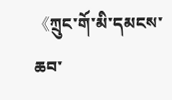《ཀྲུང་གོ་མི་དམངས་ཆབ་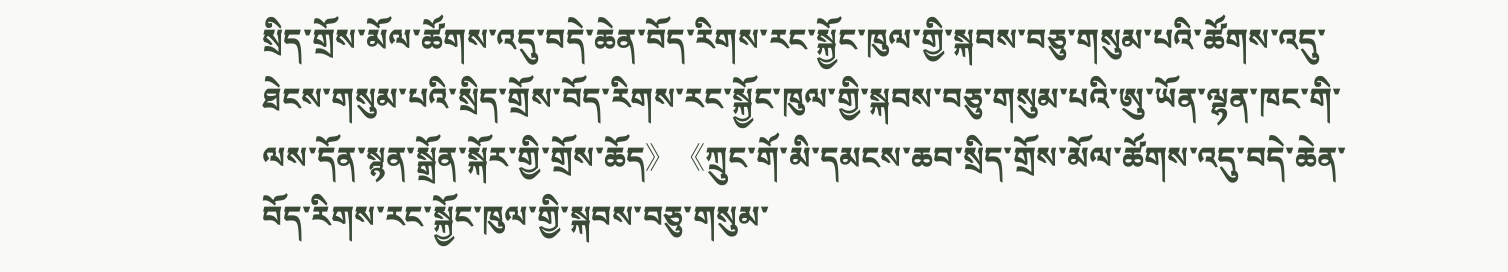སྲིད་གྲོས་མོལ་ཚོགས་འདུ་བདེ་ཆེན་བོད་རིགས་རང་སྐྱོང་ཁུལ་གྱི་སྐབས་བཅུ་གསུམ་པའི་ཚོགས་འདུ་ཐེངས་གསུམ་པའི་སྲིད་གྲོས་བོད་རིགས་རང་སྐྱོང་ཁུལ་གྱི་སྐབས་བཅུ་གསུམ་པའི་ཨུ་ཡོན་ལྷན་ཁང་གི་ལས་དོན་སྙན་སྒྲོན་སྐོར་གྱི་གྲོས་ཆོད》《ཀྲུང་གོ་མི་དམངས་ཆབ་སྲིད་གྲོས་མོལ་ཚོགས་འདུ་བདེ་ཆེན་བོད་རིགས་རང་སྐྱོང་ཁུལ་གྱི་སྐབས་བཅུ་གསུམ་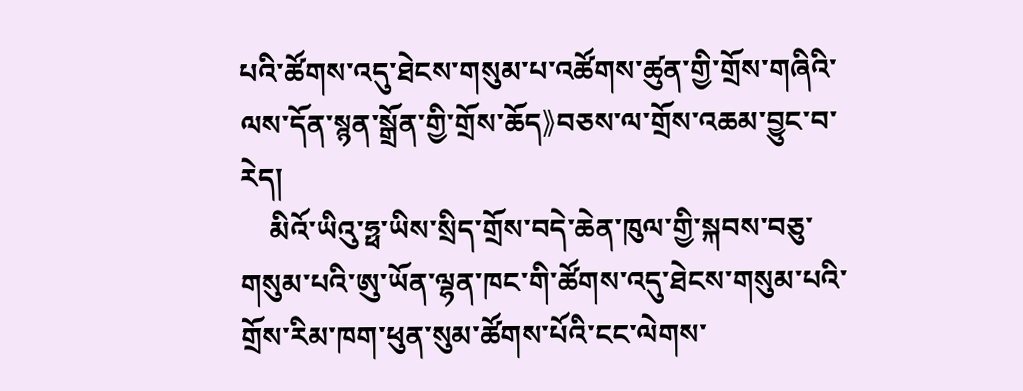པའི་ཚོགས་འདུ་ཐེངས་གསུམ་པ་འཚོགས་ཚུན་གྱི་གྲོས་གཞིའི་ལས་དོན་སྙན་སྒྲོན་གྱི་གྲོས་ཆོད》བཅས་ལ་གྲོས་འཆམ་བྱུང་བ་རེད།
    མིའོ་ཡིའུ་ཧྥ་ཡིས་སྲིད་གྲོས་བདེ་ཆེན་ཁུལ་གྱི་སྐབས་བཅུ་གསུམ་པའི་ཨུ་ཡོན་ལྷན་ཁང་གི་ཚོགས་འདུ་ཐེངས་གསུམ་པའི་གྲོས་རིམ་ཁག་ཕུན་སུམ་ཚོགས་པོའི་ངང་ལེགས་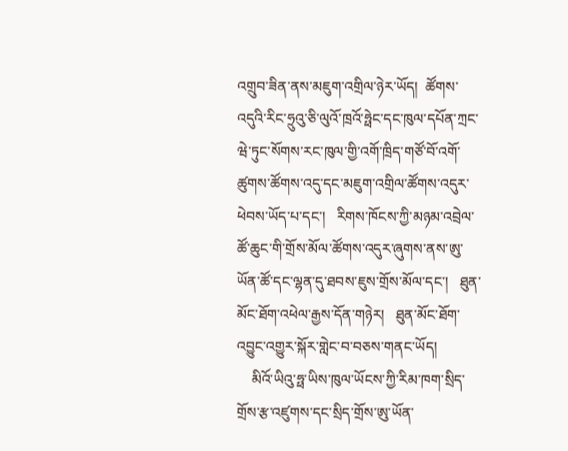འགྲུབ་ཟིན་ནས་མཇུག་འགྲིལ་ཉེར་ཡོད།  ཚོགས་འདུའི་རིང་ཧྲུའུ་ཅི་ལུའོ་ཁྲའོ་ཧྥེང་དང་ཁུལ་དཔོན་ཀྲང་ཝེ་ཏུང་སོགས་རང་ཁུལ་གྱི་འགོ་ཁྲིད་གཙོ་བོ་འགོ་ཚུགས་ཚོགས་འདུ་དང་མཇུག་འགྲིལ་ཚོགས་འདུར་ཕེབས་ཡོད་པ་དང་།   རིགས་ཁོངས་ཀྱི་མཉམ་འབྲེལ་ཚོ་ཆུང་གི་གྲོས་མོལ་ཚོགས་འདུར་ཞུགས་ནས་ཨུ་ཡོན་ཚོ་དང་ལྷན་དུ་ཐབས་ཇུས་གྲོས་མོལ་དང་།   ཐུན་མོང་ཐོག་འཕེལ་རྒྱས་དོན་གཉེར།   ཐུན་མོང་ཐོག་འབྱུང་འགྱུར་སྐོར་གླེང་བ་བཅས་གནང་ཡོད།
    མིའོ་ཡིའུ་ཧྥ་ཡིས་ཁུལ་ཡོངས་ཀྱི་རིམ་ཁག་སྲིད་གྲོས་རྩ་འཛུགས་དང་སྲིད་གྲོས་ཨུ་ཡོན་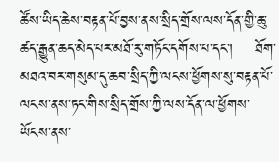ཚོས་ཡིད་ཆེས་བརྟན་པོ་བྱས་ནས་སྲིད་གྲོས་ལས་དོན་གྱི་ཆུ་ཚད་རྒྱུན་ཆད་མེད་པར་མཐོ་རུ་གཏོང་དགོས་པ་དང་།    ཐོག་མཐའ་བར་གསུམ་དུ་ཆབ་སྲིད་ཀྱི་ལངས་ཕྱོགས་སུ་བརྟན་པོ་ལངས་ནས་ཏང་གིས་སྲིད་གྲོས་ཀྱི་ལས་དོན་ལ་ཕྱོགས་ཡོངས་ནས་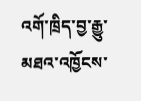འགོ་ཁྲིད་བྱ་རྒྱུ་མཐའ་འཁྱོངས་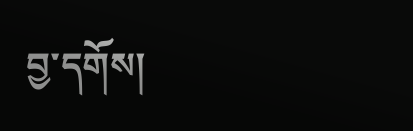བྱ་དགོས།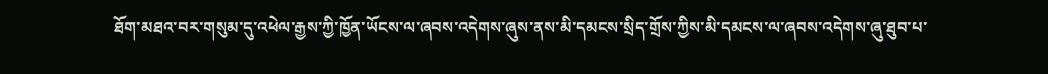ཐོག་མཐའ་བར་གསུམ་དུ་འཕེལ་རྒྱས་ཀྱི་ཁྱོན་ཡོངས་ལ་ཞབས་འདེགས་ཞུས་ནས་མི་དམངས་སྲིད་གྲོས་ཀྱིས་མི་དམངས་ལ་ཞབས་འདེགས་ཞུ་ཐུབ་པ་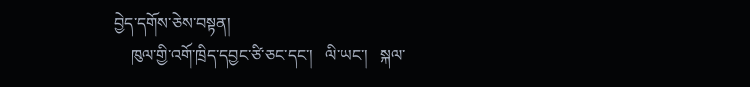བྱེད་དགོས་ཅེས་བསྟན།
    ཁུལ་གྱི་འགོ་ཁྲིད་དབྱང་ཙི་ཅང་དང་།   ལི་ཡང་།   སྐལ་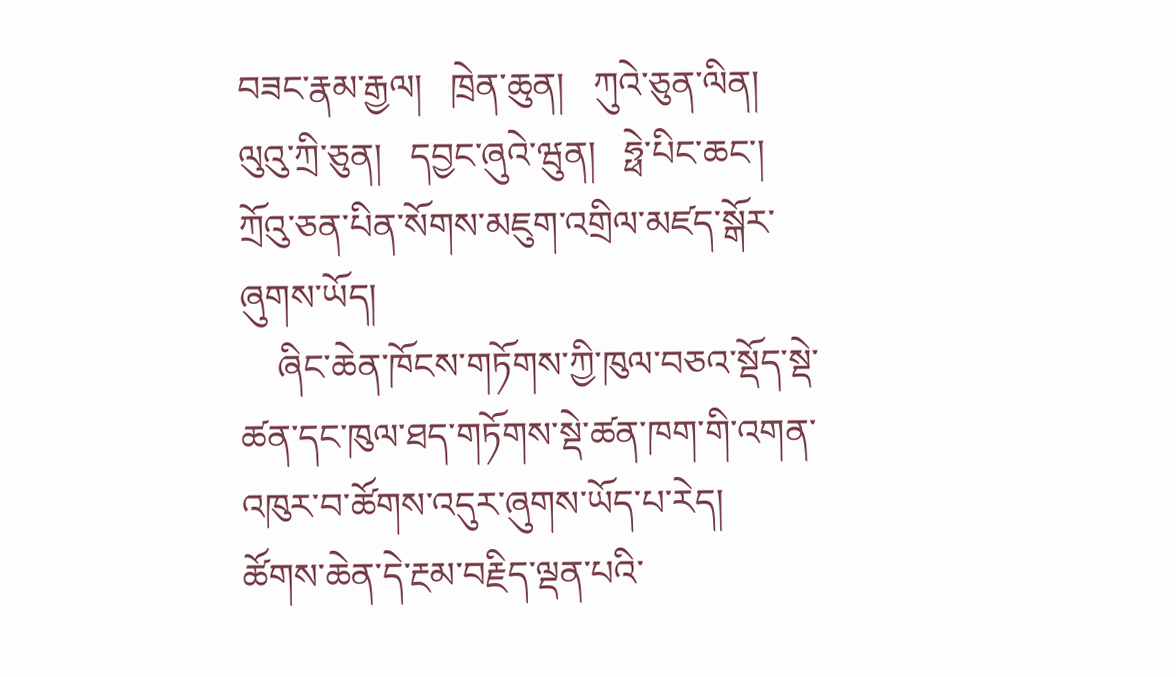བཟང་རྣམ་རྒྱལ།   ཁྲེན་ཆུན།   ཀུའེ་ཅུན་ལིན།   ལུའུ་ཀྲི་ཅུན།   དབྱང་ཞུའེ་ཝུན།   ཧྥེ་པིང་ཆང་།   ཀྲོའུ་ཅན་པིན་སོགས་མཇུག་འགྲིལ་མཛད་སྒོར་ཞུགས་ཡོད།
    ཞིང་ཆེན་ཁོངས་གཏོགས་ཀྱི་ཁུལ་བཅའ་སྡོད་སྡེ་ཚན་དང་ཁུལ་ཐད་གཏོགས་སྡེ་ཚན་ཁག་གི་འགན་འཁུར་བ་ཚོགས་འདུར་ཞུགས་ཡོད་པ་རེད།
ཚོགས་ཆེན་དེ་རྔམ་བརྗིད་ལྡན་པའི་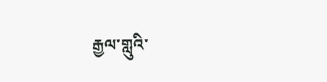རྒྱལ་གླུའི་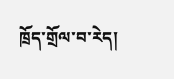ཁྲོད་གྲོལ་བ་རེད།